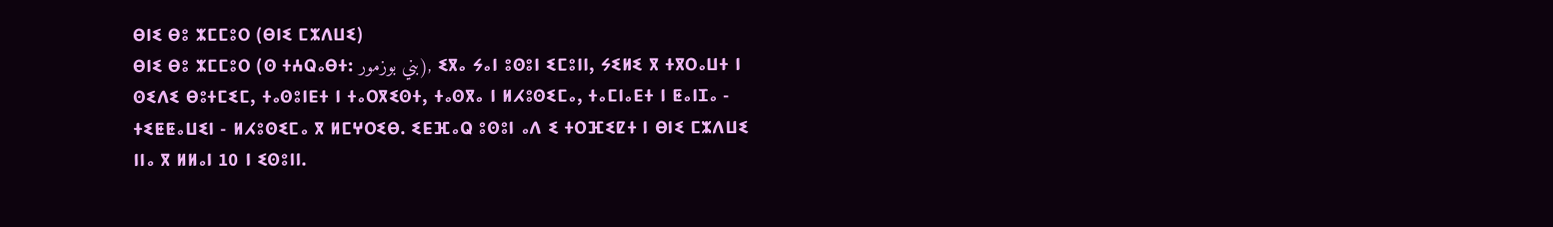ⴱⵏⵉ ⴱⵓ ⵣⵎⵎⵓⵔ (ⴱⵏⵉ ⵎⵣⴷⵡⵉ)
ⴱⵏⵉ ⴱⵓ ⵣⵎⵎⵓⵔ (ⵙ ⵜⵄⵕⴰⴱⵜ: بني بوزمور), ⵉⴳⴰ ⵢⴰⵏ ⵓⵙⵓⵏ ⵉⵎⵓⵏⵏ, ⵢⵉⵍⵉ ⴳ ⵜⴳⵔⴰⵡⵜ ⵏ ⵙⵉⴷⵉ ⴱⵓⵜⵎⵉⵎ, ⵜⴰⵙⵓⵏⴹⵜ ⵏ ⵜⴰⵔⴳⵉⵙⵜ, ⵜⴰⵙⴳⴰ ⵏ ⵍⵃⵓⵙⵉⵎⴰ, ⵜⴰⵎⵏⴰⴹⵜ ⵏ ⵟⴰⵏⵊⴰ - ⵜⵉⵟⵟⴰⵡⵉⵏ - ⵍⵃⵓⵙⵉⵎⴰ ⴳ ⵍⵎⵖⵔⵉⴱ. ⵉⴹⴼⴰⵕ ⵓⵙⵓⵏ ⴰⴷ ⵉ ⵜⵔⴼⵉⵇⵜ ⵏ ⴱⵏⵉ ⵎⵣⴷⵡⵉ ⵏⵏⴰ ⴳ ⵍⵍⴰⵏ 10 ⵏ ⵉⵙⵓⵏⵏ.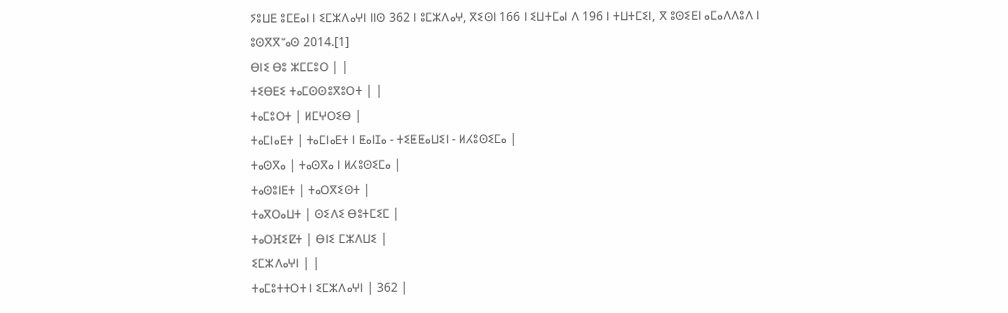ⵢⵓⵡⴹ ⵓⵎⴹⴰⵏ ⵏ ⵉⵎⵣⴷⴰⵖⵏ ⵏⵏⵙ 362 ⵏ ⵓⵎⵣⴷⴰⵖ, ⴳⵉⵙⵏ 166 ⵏ ⵉⵡⵜⵎⴰⵏ ⴷ 196 ⵏ ⵜⵡⵜⵎⵉⵏ, ⴳ ⵓⵙⵉⴹⵏ ⴰⵎⴰⴷⴷⵓⴷ ⵏ ⵓⵙⴳⴳⵯⴰⵙ 2014.[1]
ⴱⵏⵉ ⴱⵓ ⵣⵎⵎⵓⵔ | |
ⵜⵉⴱⴹⵉ ⵜⴰⵎⵙⵙⵓⴳⵓⵔⵜ | |
ⵜⴰⵎⵓⵔⵜ | ⵍⵎⵖⵔⵉⴱ |
ⵜⴰⵎⵏⴰⴹⵜ | ⵜⴰⵎⵏⴰⴹⵜ ⵏ ⵟⴰⵏⵊⴰ - ⵜⵉⵟⵟⴰⵡⵉⵏ - ⵍⵃⵓⵙⵉⵎⴰ |
ⵜⴰⵙⴳⴰ | ⵜⴰⵙⴳⴰ ⵏ ⵍⵃⵓⵙⵉⵎⴰ |
ⵜⴰⵙⵓⵏⴹⵜ | ⵜⴰⵔⴳⵉⵙⵜ |
ⵜⴰⴳⵔⴰⵡⵜ | ⵙⵉⴷⵉ ⴱⵓⵜⵎⵉⵎ |
ⵜⴰⵔⴼⵉⵇⵜ | ⴱⵏⵉ ⵎⵣⴷⵡⵉ |
ⵉⵎⵣⴷⴰⵖⵏ | |
ⵜⴰⵎⵓⵜⵜⵔⵜ ⵏ ⵉⵎⵣⴷⴰⵖⵏ | 362 |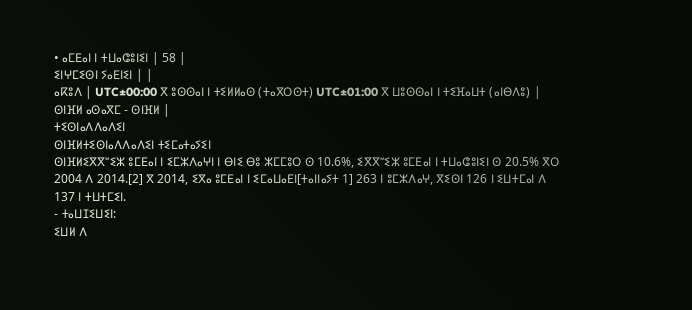• ⴰⵎⴹⴰⵏ ⵏ ⵜⵡⴰⵛⵓⵏⵉⵏ | 58 |
ⵉⵏⵖⵎⵉⵙⵏ ⵢⴰⴹⵏⵉⵏ | |
ⴰⴽⵓⴷ | UTC±00:00 ⴳ ⵓⵙⵙⴰⵏ ⵏ ⵜⵉⵍⵍⴰⵙ (ⵜⴰⴳⵔⵙⵜ) UTC±01:00 ⴳ ⵡⵓⵙⵙⴰⵏ ⵏ ⵜⵉⴼⴰⵡⵜ (ⴰⵏⴱⴷⵓ) |
ⵙⵏⴼⵍ ⴰⵙⴰⴳⵎ - ⵙⵏⴼⵍ |
ⵜⵉⵙⵏⴰⴷⴷⴰⴷⵉⵏ
ⵙⵏⴼⵍⵜⵉⵙⵏⴰⴷⴷⴰⴷⵉⵏ ⵜⵉⵎⴰⵜⴰⵢⵉⵏ
ⵙⵏⴼⵍⵉⴳⴳⵯⵉⵣ ⵓⵎⴹⴰⵏ ⵏ ⵉⵎⵣⴷⴰⵖⵏ ⵏ ⴱⵏⵉ ⴱⵓ ⵣⵎⵎⵓⵔ ⵙ 10.6%, ⵉⴳⴳⵯⵉⵣ ⵓⵎⴹⴰⵏ ⵏ ⵜⵡⴰⵛⵓⵏⵉⵏ ⵙ 20.5% ⴳⵔ 2004 ⴷ 2014.[2] ⴳ 2014, ⵉⴳⴰ ⵓⵎⴹⴰⵏ ⵏ ⵉⵎⴰⵡⴰⴹⵏ[ⵜⴰⵏⵏⴰⵢⵜ 1] 263 ⵏ ⵓⵎⵣⴷⴰⵖ, ⴳⵉⵙⵏ 126 ⵏ ⵉⵡⵜⵎⴰⵏ ⴷ 137 ⵏ ⵜⵡⵜⵎⵉⵏ.
- ⵜⴰⵡⵊⵉⵡⵉⵏ:
ⵉⵡⵍ ⴷ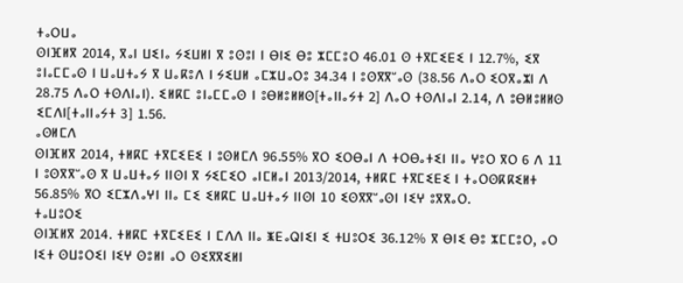ⵜⴰⵔⵡⴰ
ⵙⵏⴼⵍⴳ 2014, ⴳⴰⵏ ⵡⵉⵏⴰ ⵢⵉⵡⵍⵏ ⴳ ⵓⵙⵓⵏ ⵏ ⴱⵏⵉ ⴱⵓ ⵣⵎⵎⵓⵔ 46.01 ⵙ ⵜⴳⵎⵉⴹⵉ ⵏ 12.7%, ⵉⴳ ⵓⵏⴰⵎⵎⴰⵙ ⵏ ⵡⴰⵡⵜⴰⵢ ⴳ ⵡⴰⴽⵓⴷ ⵏ ⵢⵉⵡⵍ ⴰⵎⵣⵡⴰⵔⵓ 34.34 ⵏ ⵓⵙⴳⴳⵯⴰⵙ (38.56 ⴷⴰⵔ ⵉⵔⴳⴰⵣⵏ ⴷ 28.75 ⴷⴰⵔ ⵜⵙⴷⵏⴰⵏ). ⵉⵍⴽⵎ ⵓⵏⴰⵎⵎⴰⵙ ⵏ ⵓⴱⵍⵓⵍⵍⵙ[ⵜⴰⵏⵏⴰⵢⵜ 2] ⴷⴰⵔ ⵜⵙⴷⵏⴰⵏ 2.14, ⴷ ⵓⴱⵍⵓⵍⵍⵙ ⵉⵎⴷⵏ[ⵜⴰⵏⵏⴰⵢⵜ 3] 1.56.
ⴰⵙⵍⵎⴷ
ⵙⵏⴼⵍⴳ 2014, ⵜⵍⴽⵎ ⵜⴳⵎⵉⴹⵉ ⵏ ⵓⵙⵍⵎⴷ 96.55% ⴳⵔ ⵉⵔⴱⴰⵏ ⴷ ⵜⵔⴱⴰⵜⵉⵏ ⵏⵏⴰ ⵖⵓⵔ ⴳⵔ 6 ⴷ 11 ⵏ ⵓⵙⴳⴳⵯⴰⵙ ⴳ ⵡⴰⵡⵜⴰⵢ ⵏⵏⵙⵏ ⴳ ⵢⵉⵎⵉⵔ ⴰⵏⵎⵍⴰⵏ 2013/2014, ⵜⵍⴽⵎ ⵜⴳⵎⵉⴹⵉ ⵏ ⵜⴰⵔⵙⴽⴽⵉⵍⵜ 56.85% ⴳⵔ ⵉⵎⵣⴷⴰⵖⵏ ⵏⵏⴰ ⵎⵉ ⵉⵍⴽⵎ ⵡⴰⵡⵜⴰⵢ ⵏⵏⵙⵏ 10 ⵉⵙⴳⴳⵯⴰⵙⵏ ⵏⵉⵖ ⵓⴳⴳⴰⵔ.
ⵜⴰⵡⵓⵔⵉ
ⵙⵏⴼⵍⴳ 2014. ⵜⵍⴽⵎ ⵜⴳⵎⵉⴹⵉ ⵏ ⵎⴷⴷ ⵏⵏⴰ ⵥⴹⴰⵕⵏⵉⵏ ⵉ ⵜⵡⵓⵔⵉ 36.12% ⴳ ⴱⵏⵉ ⴱⵓ ⵣⵎⵎⵓⵔ, ⴰⵔ ⵏⵉⵜ ⵙⵡⵓⵔⵉⵏ ⵏⵉⵖ ⵙⵓⵍⵏ ⴰⵔ ⵙⵉⴳⴳⵉⵍⵏ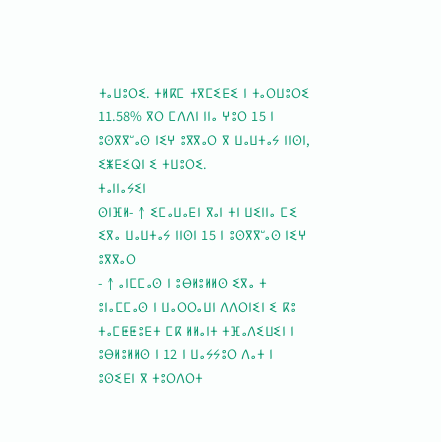ⵜⴰⵡⵓⵔⵉ. ⵜⵍⴽⵎ ⵜⴳⵎⵉⴹⵉ ⵏ ⵜⴰⵔⵡⵓⵔⵉ 11.58% ⴳⵔ ⵎⴷⴷⵏ ⵏⵏⴰ ⵖⵓⵔ 15 ⵏ ⵓⵙⴳⴳⵯⴰⵙ ⵏⵉⵖ ⵓⴳⴳⴰⵔ ⴳ ⵡⴰⵡⵜⴰⵢ ⵏⵏⵙⵏ, ⵉⵥⴹⵉⵕⵏ ⵉ ⵜⵡⵓⵔⵉ.
ⵜⴰⵏⵏⴰⵢⵉⵏ
ⵙⵏⴼⵍ- ↑ ⵉⵎⴰⵡⴰⴹⵏ ⴳⴰⵏ ⵜⵏ ⵡⵉⵏⵏⴰ ⵎⵉ ⵉⴳⴰ ⵡⴰⵡⵜⴰⵢ ⵏⵏⵙⵏ 15 ⵏ ⵓⵙⴳⴳⵯⴰⵙ ⵏⵉⵖ ⵓⴳⴳⴰⵔ
- ↑ ⴰⵏⵎⵎⴰⵙ ⵏ ⵓⴱⵍⵓⵍⵍⵙ ⵉⴳⴰ ⵜ ⵓⵏⴰⵎⵎⴰⵙ ⵏ ⵡⴰⵔⵔⴰⵡⵏ ⴷⴷⵔⵏⵉⵏ ⵉ ⴽⵓ ⵜⴰⵎⵟⵟⵓⴹⵜ ⵎⴽ ⵍⵍⴰⵏⵜ ⵜⴼⴰⴷⵉⵡⵉⵏ ⵏ ⵓⴱⵍⵓⵍⵍⵙ ⵏ 12 ⵏ ⵡⴰⵢⵢⵓⵔ ⴷⴰⵜ ⵏ ⵓⵙⵉⴹⵏ ⴳ ⵜⵓⵔⴷⵔⵜ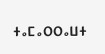ⵜⴰⵎⴰⵔⵔⴰⵡⵜ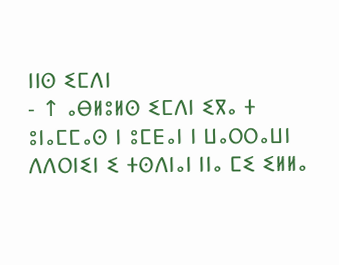ⵏⵏⵙ ⵉⵎⴷⵏ
- ↑ ⴰⴱⵍⵓⵍⵙ ⵉⵎⴷⵏ ⵉⴳⴰ ⵜ ⵓⵏⴰⵎⵎⴰⵙ ⵏ ⵓⵎⴹⴰⵏ ⵏ ⵡⴰⵔⵔⴰⵡⵏ ⴷⴷⵔⵏⵉⵏ ⵉ ⵜⵙⴷⵏⴰⵏ ⵏⵏⴰ ⵎⵉ ⵉⵍⵍⴰ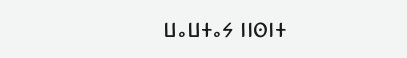ⵡⴰⵡⵜⴰⵢ ⵏⵏⵙⵏⵜ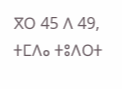ⴳⵔ 45 ⴷ 49, ⵜⵎⴷⴰ ⵜⵓⴷⵔⵜ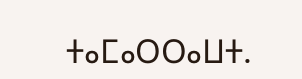ⵜⴰⵎⴰⵔⵔⴰⵡⵜ.